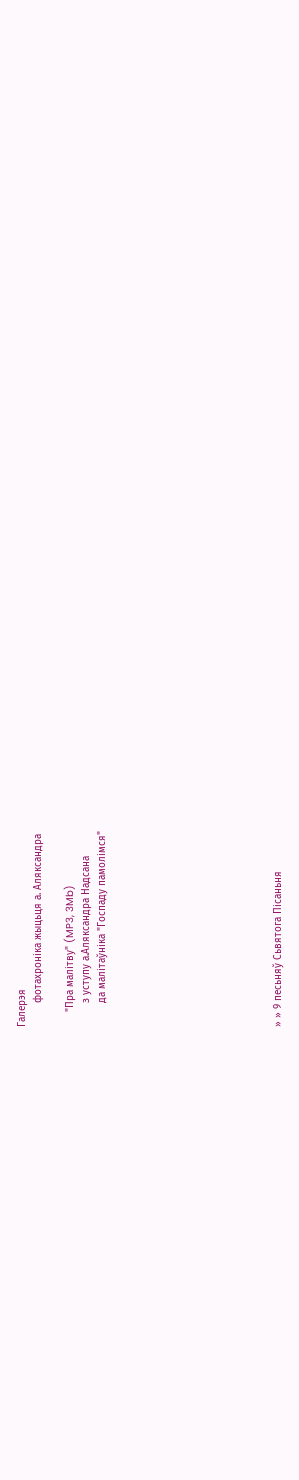Галерэя
        фотахроніка жыцьця а. Аляксандра

     "Пра малітву" (MP3, 3Mb)
        з уступу а.Аляксандра Надсана
        да малітаўніка "Госпаду памолімся"










» » 9 песьняў Сьвятога Пісаньня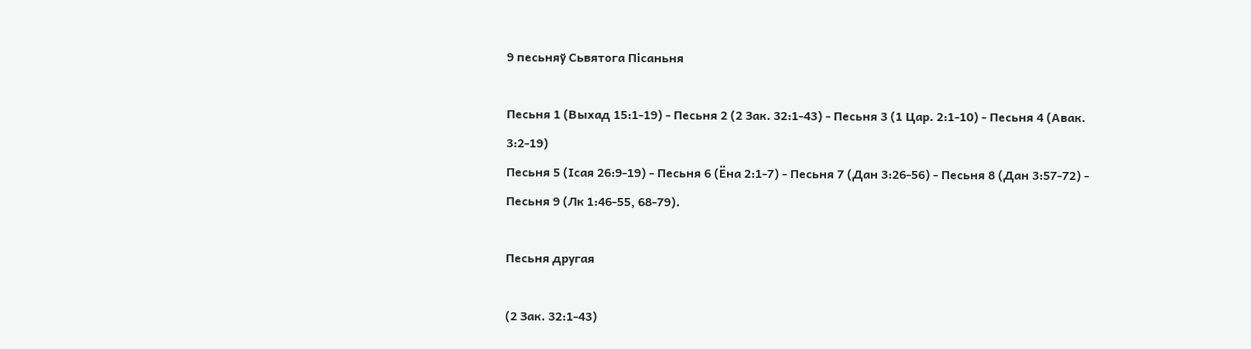9 песьняў Сьвятога Пісаньня

Песьня 1 (Выхад 15:1-19) - Песьня 2 (2 Зак. 32:1-43) - Песьня 3 (1 Цар. 2:1-10) - Песьня 4 (Авак. 3:2-19)
Песьня 5 (Ісая 26:9-19) - Песьня 6 (Ёна 2:1-7) - Песьня 7 (Дан 3:26-56) - Песьня 8 (Дан 3:57-72) - Песьня 9 (Лк 1:46-55, 68-79).

Песьня другая

(2 Зак. 32:1-43)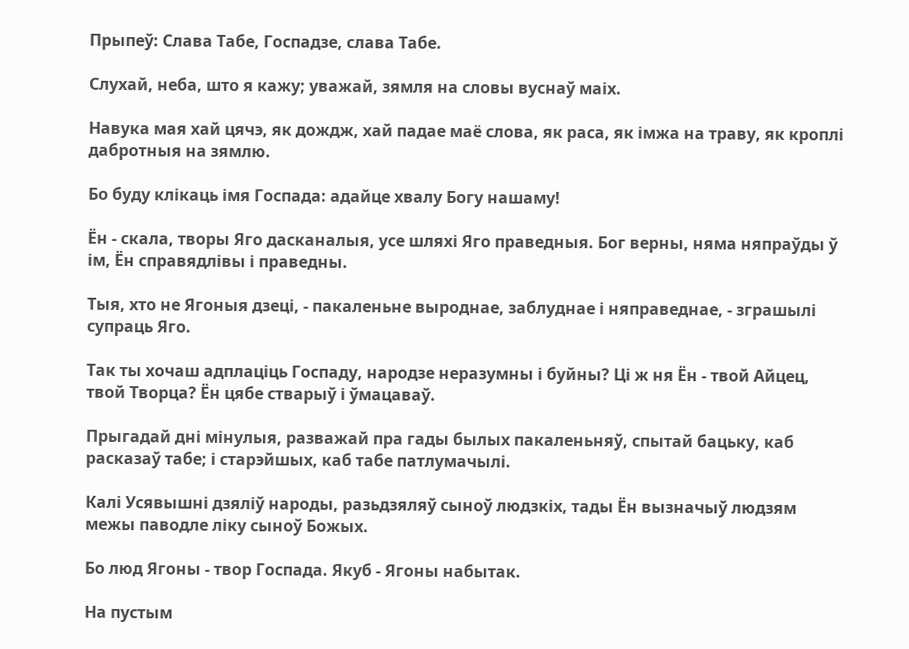Прыпеў: Слава Табе, Госпадзе, слава Табе.

Слухай, неба, што я кажу; уважай, зямля на словы вуснаў маіх.

Навука мая хай цячэ, як дождж, хай падае маё слова, як раса, як імжа на траву, як кроплі дабротныя на зямлю.

Бо буду клікаць імя Госпада: адайце хвалу Богу нашаму!

Ён - скала, творы Яго дасканалыя, усе шляхі Яго праведныя. Бог верны, няма няпраўды ў ім, Ён справядлівы і праведны.

Тыя, хто не Ягоныя дзеці, - пакаленьне выроднае, заблуднае і няправеднае, - зграшылі супраць Яго.

Так ты хочаш адплаціць Госпаду, народзе неразумны і буйны? Ці ж ня Ён - твой Айцец, твой Творца? Ён цябе стварыў і ўмацаваў.

Прыгадай дні мінулыя, разважай пра гады былых пакаленьняў, спытай бацьку, каб расказаў табе; і старэйшых, каб табе патлумачылі.

Калі Усявышні дзяліў народы, разьдзяляў сыноў людзкіх, тады Ён вызначыў людзям межы паводле ліку сыноў Божых.

Бо люд Ягоны - твор Госпада. Якуб - Ягоны набытак.

На пустым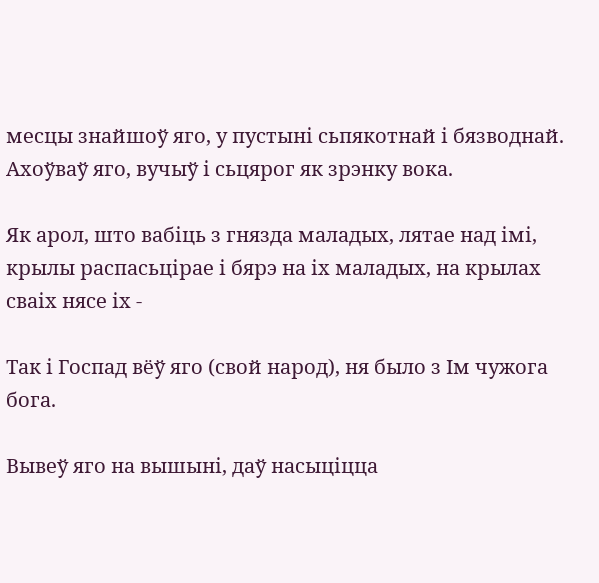месцы знайшоў яго, у пустыні сьпякотнай і бязводнай. Ахоўваў яго, вучыў і сьцярог як зрэнку вока.

Як арол, што вабіць з гнязда маладых, лятае над імі, крылы распасьцірае і бярэ на іх маладых, на крылах сваіх нясе іх -

Так і Госпад вёў яго (свой народ), ня было з Ім чужога бога.

Вывеў яго на вышыні, даў насыціцца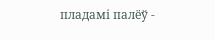пладамі палёў -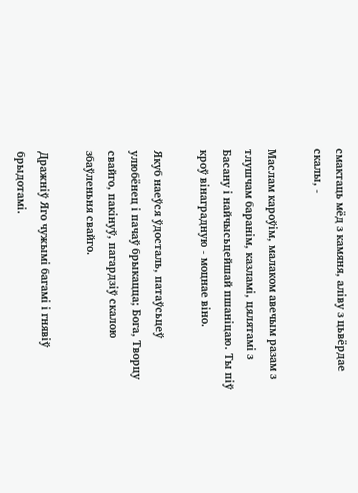смактаць мёд з камяня, аліву з цьвёрдае скалы, -

Маслам кароўім, малаком авечым разам з тлушчам баранім, казламі, цялятамі з Басану і найчысьцейшай пшаніцаю. Ты піў кроў вінаградную - моцнае віно.

Якуб наеўся ўдосталь, патаўсьцеў улюбёнец і пачаў брыкацца; Бога, Творцу свайго, пакінуў, пагардзіў скалою збаўленьня свайго.

Дражніў Яго чужымі багамі і гнявіў брыдотамі.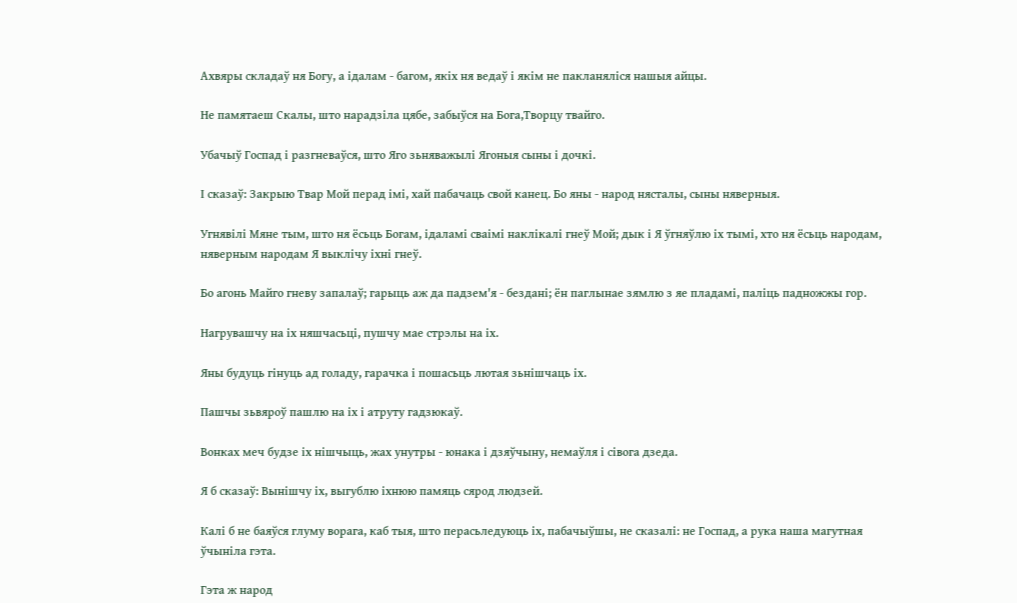Ахвяры складаў ня Богу, а ідалам - багом, якіх ня ведаў і якім не пакланяліся нашыя айцы.

Не памятаеш Скалы, што нарадзіла цябе, забыўся на Бога,Творцу твайго.

Убачыў Госпад і разгневаўся, што Яго зьняважылі Ягоныя сыны і дочкі.

І сказаў: Закрыю Твар Мой перад імі, хай пабачаць свой канец. Бо яны - народ нясталы, сыны няверныя.

Угнявілі Мяне тым, што ня ёсьць Богам, ідаламі сваімі наклікалі гнеў Мой; дык і Я ўгняўлю іх тымі, хто ня ёсьць народам, няверным народам Я выклічу іхні гнеў.

Бо агонь Майго гневу запалаў; гарыць аж да падзем'я - бездані; ён паглынае зямлю з яе пладамі, паліць падножжы гор.

Нагрувашчу на іх няшчасьці, пушчу мае стрэлы на іх.

Яны будуць гінуць ад голаду, гарачка і пошасьць лютая зьнішчаць іх.

Пашчы зьвяроў пашлю на іх і атруту гадзюкаў.

Вонках меч будзе іх нішчыць, жах унутры - юнака і дзяўчыну, немаўля і сівога дзеда.

Я б сказаў: Вынішчу іх, выгублю іхнюю памяць сярод людзей.

Калі б не баяўся глуму ворага, каб тыя, што перасьледуюць іх, пабачыўшы, не сказалі: не Госпад, а рука наша магутная ўчыніла гэта.

Гэта ж народ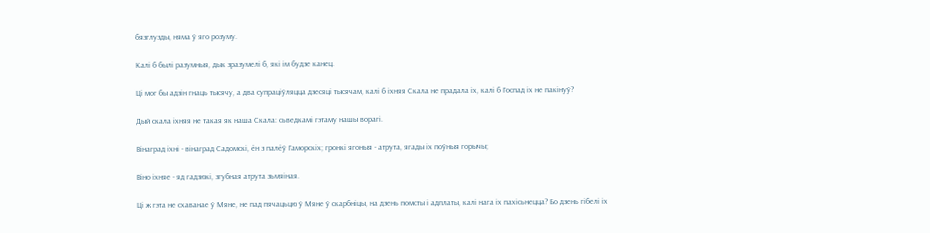бязглузды, няма ў яго розуму.

Калі б былі разумныя, дык зразумелі б, які ім будзе канец.

Ці мог бы адзін гнаць тысячу, а два супраціўляцца дзесяці тысячам, калі б іхняя Скала не прадала іх, калі б Госпад іх не пакінуў?

Дый скала іхняя не такая як наша Скала: сьведкамі гэтаму нашы ворагі.

Вінаград іхні - вінаград Садомскі, ён з палёў Гаморскіх; гронкі ягоныя - атрута, ягады іх поўныя горычы;

Віно іхняе - яд гадзюкі, згубная атрута зьмяіная.

Ці ж гэта не схаванае ў Мяне, не пад пячацьцю ў Мяне ў скарбніцы, на дзень помсты і адплаты, калі нага іх пахісьнецца? Бо дзень гібелі іх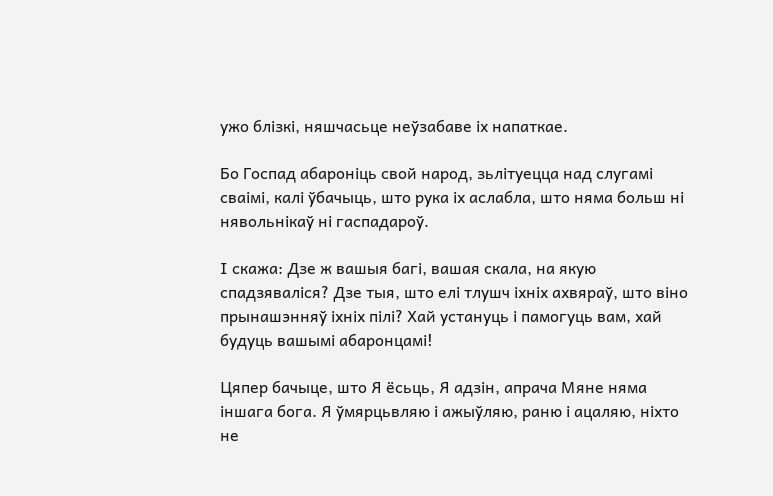ужо блізкі, няшчасьце неўзабаве іх напаткае.

Бо Госпад абароніць свой народ, зьлітуецца над слугамі сваімі, калі ўбачыць, што рука іх аслабла, што няма больш ні нявольнікаў ні гаспадароў.

І скажа: Дзе ж вашыя багі, вашая скала, на якую спадзяваліся? Дзе тыя, што елі тлушч іхніх ахвяраў, што віно прынашэнняў іхніх пілі? Хай устануць і памогуць вам, хай будуць вашымі абаронцамі!

Цяпер бачыце, што Я ёсьць, Я адзін, апрача Мяне няма іншага бога. Я ўмярцьвляю і ажыўляю, раню і ацаляю, ніхто не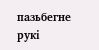пазьбегне рукі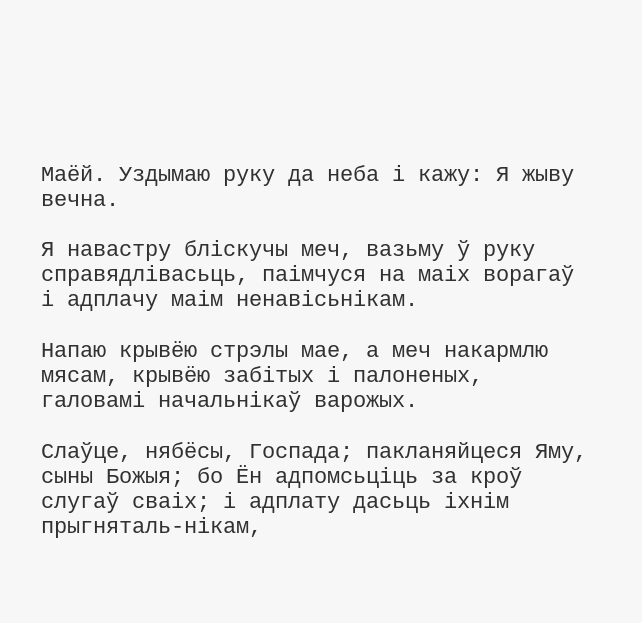Маёй. Уздымаю руку да неба і кажу: Я жыву вечна.

Я навастру бліскучы меч, вазьму ў руку справядлівасьць, паімчуся на маіх ворагаў і адплачу маім ненавісьнікам.

Напаю крывёю стрэлы мае, а меч накармлю мясам, крывёю забітых і палоненых, галовамі начальнікаў варожых.

Слаўце, нябёсы, Госпада; пакланяйцеся Яму, сыны Божыя; бо Ён адпомсьціць за кроў слугаў сваіх; і адплату дасьць іхнім прыгняталь-нікам,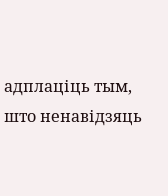адплаціць тым, што ненавідзяць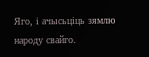Яго, і ачысьціць зямлю народу свайго.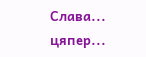Слава... цяпер...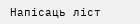Напісаць ліст